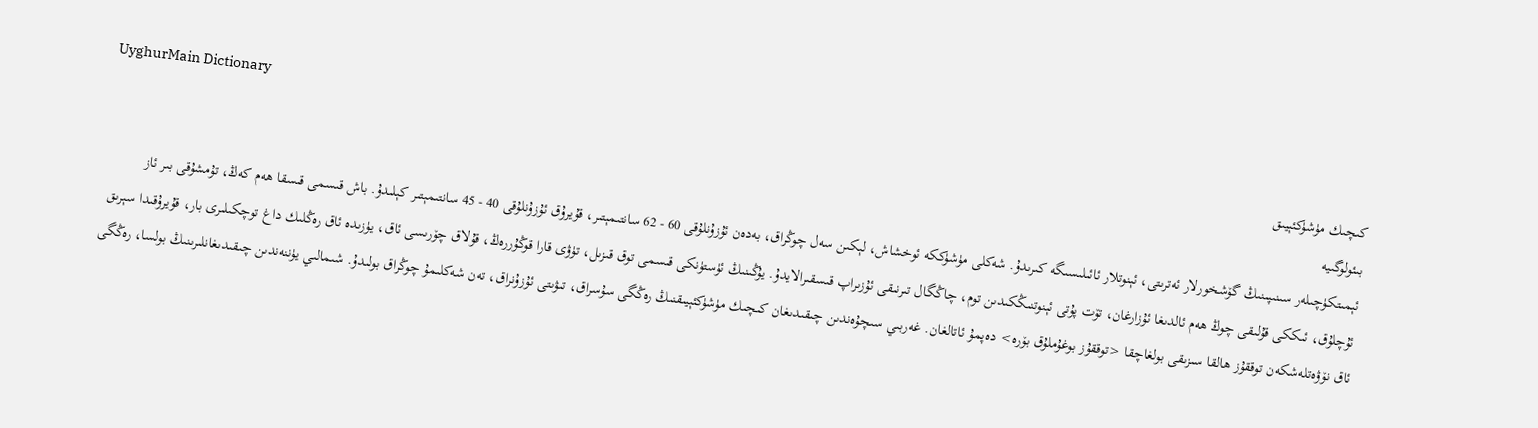UyghurMain Dictionary
كىچىك مۈشۈكئېيىق
بىئولوگىيە
ئېمىتكۈچىلەر سىنىپىنىڭ گۆشخورلار ئەترىتى، ئېنوتلار ئائىلىسىگە كىرىدۇ. شەكلى مۈشۈككە ئوخشاش، لېكىن سەل چوڭراق، بەدەن ئۇزۇنلۇقى 60 - 62 سانتىمېتىر، قۇيرۇق ئۇزۇنلۇقى 40 - 45 سانتىمېتىر كېلىدۇ. باش قىسمى قىسقا ھەم كەڭ، تۇمشۇقى بىر ئاز ئۇچلۇق، ئىككى قۇلىقى چوڭ ھەم ئالدىغا ئۇزارغان، تۆت پۇتى ئېنوتنىڭكىدىن توم، چاڭگال تىرنىقى ئۇزىراپ قىسقىرالايدۇ. يۇڭىنىڭ ئۈستۈنكى قىسمى توق قىزىل، تۈۋى قارا قوڭۇررەڭ، قۇلاق چۆرىسى ئاق، يۈزىدە ئاق رەڭلىك داغ توچكىلىرى بار، قۇيرۇقىدا سېرىق ئاق نۆۋەتلەشكەن توققۇز ھالقا سىزىقى بولغاچقا <توققۇز بوغۇملۇق بۆرە> دەپمۇ ئاتالغان. غەربىي سىچۇەندىن چىقىدىغان كىچىك مۈشۈكئېيىقنىڭ رەڭگى سۇسراق، تىۋىتى ئۇزۇنراق، تەن شەكلىمۇ چوڭراق بولىدۇ. شىمالىي يۈننەندىن چىقىدىغانلىرىنىڭ بولسا، رەڭگى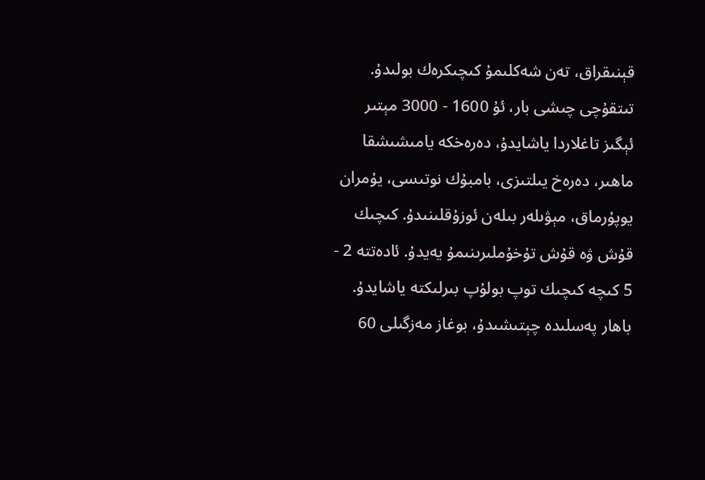قېنىقراق، تەن شەكلىمۇ كىچىكرەك بولىدۇ. تىتقۇچى چىشى بار، ئۇ 1600 - 3000 مېتىر ئېگىز تاغلاردا ياشايدۇ، دەرەخكە يامىشىشقا ماھىر، دەرەخ يىلتىزى، بامبۇك نوتىسى، يۇمران يوپۇرماق، مېۋىلەر بىلەن ئوزۇقلىنىدۇ. كىچىك قۇش ۋە قۇش تۇخۇملىرىنىمۇ يەيدۇ. ئادەتتە 2 - 5 كىچە كىچىك توپ بولۇپ بىرلىكتە ياشايدۇ. باھار پەسلىدە چېتىشىدۇ، بوغاز مەزگىلى 60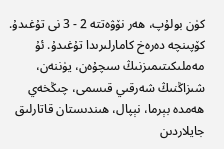كۈن بولۇپ، ھەر نۆۋەتتە 2 - 3 نى تۇغىدۇ. كۆپىنچە دەرەخ كامارلىرىدا تۇغىدۇ. ئۇ مەملىكىتىمىزنىڭ سىچۇەن، يۈننەن، شىزاڭنىڭ شەرقىي قىسمى، چىڭخەي ھەمدە بېرما، نېپال، ھىندىستان قاتارلىق جايلاردىن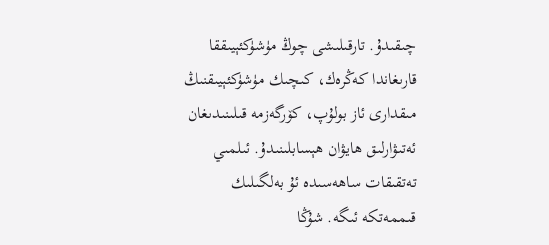چىقىدۇ. تارقىلىشى چوڭ مۈشۈكئېيىققا قارىغاندا كەڭرەك، كىچىك مۈشۈكئېيىقنىڭ مىقدارى ئاز بولۇپ، كۆرگەزمە قىلىنىدىغان ئەتىۋارلىق ھايۋان ھېسابلىنىدۇ. ئىلمىي تەتقىقات ساھەسىدە ئۇ بەلگىلىك قىممەتكە ئىگە. شۇڭا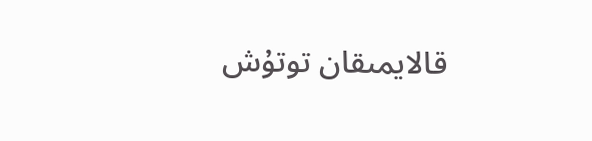قالايمىقان توتۇش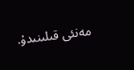مەنئى قىلىنىدۇ.